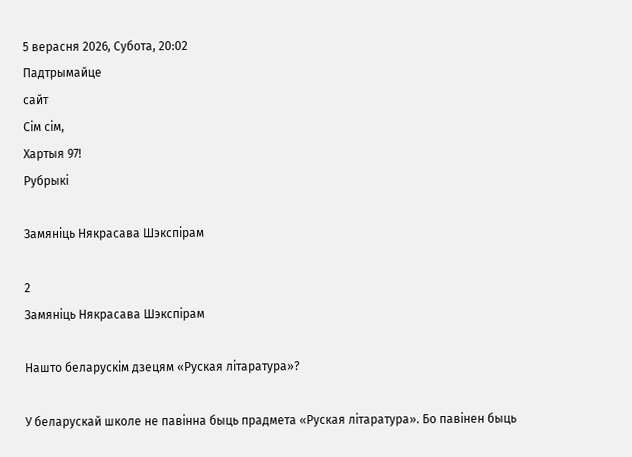5 верасня 2026, Субота, 20:02
Падтрымайце
сайт
Сім сім,
Хартыя 97!
Рубрыкі

Замяніць Някрасава Шэкспірам

2
Замяніць Някрасава Шэкспірам

Нашто беларускім дзецям «Руская літаратура»?

У беларускай школе не павінна быць прадмета «Руская літаратура». Бо павінен быць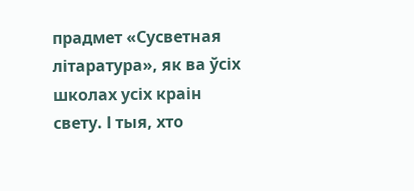прадмет «Сусветная літаратура», як ва ўсіх школах усіх краін свету. І тыя, хто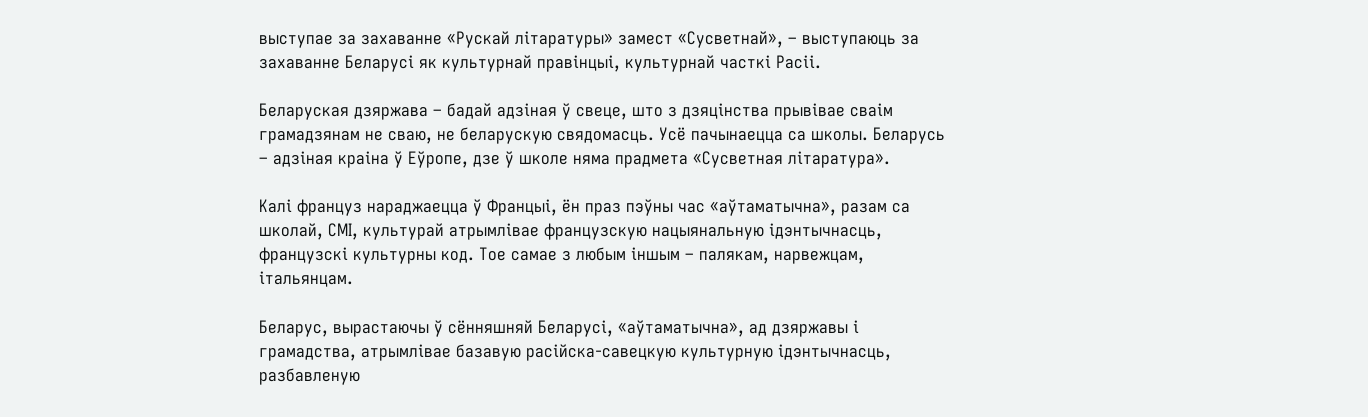выступае за захаванне «Рускай літаратуры» замест «Сусветнай», – выступаюць за захаванне Беларусі як культурнай правінцыі, культурнай часткі Расіі.

Беларуская дзяржава – бадай адзіная ў свеце, што з дзяцінства прывівае сваім грамадзянам не сваю, не беларускую свядомасць. Усё пачынаецца са школы. Беларусь – адзіная краіна ў Еўропе, дзе ў школе няма прадмета «Сусветная літаратура».

Калі француз нараджаецца ў Францыі, ён праз пэўны час «аўтаматычна», разам са школай, СМІ, культурай атрымлівае французскую нацыянальную ідэнтычнасць, французскі культурны код. Тое самае з любым іншым – палякам, нарвежцам, італьянцам.

Беларус, вырастаючы ў сённяшняй Беларусі, «аўтаматычна», ад дзяржавы і грамадства, атрымлівае базавую расійска-савецкую культурную ідэнтычнасць, разбавленую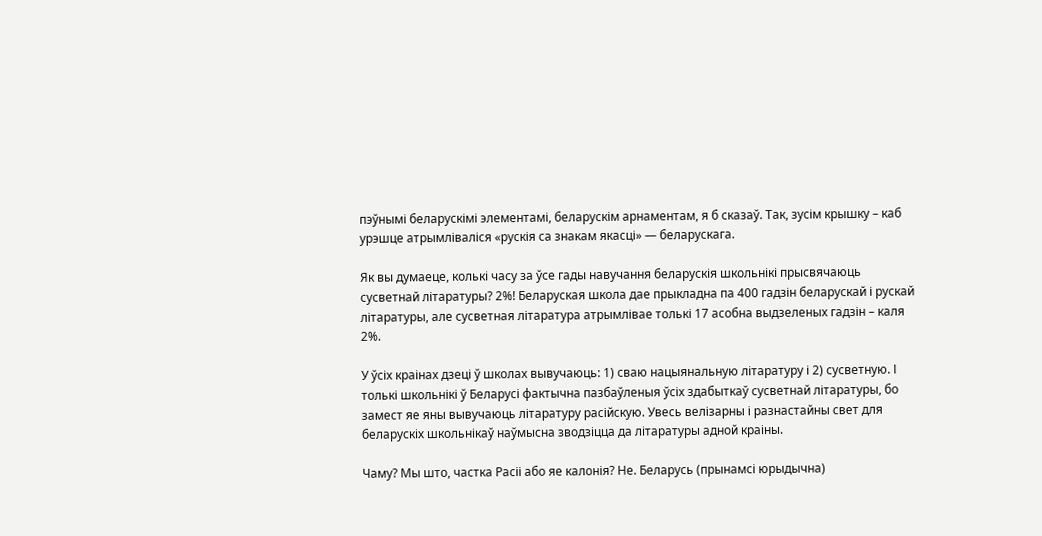пэўнымі беларускімі элементамі, беларускім арнаментам, я б сказаў. Так, зусім крышку – каб урэшце атрымліваліся «рускія са знакам якасці» — беларускага.

Як вы думаеце, колькі часу за ўсе гады навучання беларускія школьнікі прысвячаюць сусветнай літаратуры? 2%! Беларуская школа дае прыкладна па 400 гадзін беларускай і рускай літаратуры, але сусветная літаратура атрымлівае толькі 17 асобна выдзеленых гадзін – каля 2%.

У ўсіх краінах дзеці ў школах вывучаюць: 1) сваю нацыянальную літаратуру і 2) сусветную. І толькі школьнікі ў Беларусі фактычна пазбаўленыя ўсіх здабыткаў сусветнай літаратуры, бо замест яе яны вывучаюць літаратуру расійскую. Увесь велізарны і разнастайны свет для беларускіх школьнікаў наўмысна зводзіцца да літаратуры адной краіны.

Чаму? Мы што, частка Расіі або яе калонія? Не. Беларусь (прынамсі юрыдычна)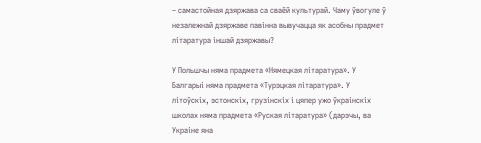– самастойная дзяржава са сваёй культурай. Чаму ўвогуле ў незалежнай дзяржаве павінна вывучацца як асобны прадмет літаратура іншай дзяржавы?

У Польшчы няма прадмета «Нямецкая літаратура». У Балгарыі няма прадмета «Турэцкая літаратура». У літоўскіх, эстонскіх, грузінскіх і цяпер ужо ўкраінскіх школах няма прадмета «Руская літаратура» (дарэчы, ва Украіне яна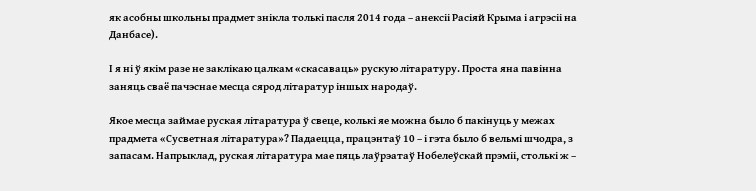як асобны школьны прадмет знікла толькі пасля 2014 года – анексіі Расіяй Крыма і агрэсіі на Данбасе).

І я ні ў якім разе не заклікаю цалкам «скасаваць» рускую літаратуру. Проста яна павінна заняць сваё пачэснае месца сярод літаратур іншых народаў.

Якое месца займае руская літаратура ў свеце, колькі яе можна было б пакінуць у межах прадмета «Сусветная літаратура»? Падаецца, працэнтаў 10 – і гэта было б вельмі шчодра, з запасам. Напрыклад, руская літаратура мае пяць лаўрэатаў Нобелеўскай прэміі, столькі ж –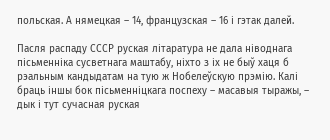польская. А нямецкая – 14, французская – 16 і гэтак далей.

Пасля распаду СССР руская літаратура не дала ніводнага пісьменніка сусветнага маштабу, ніхто з іх не быў хаця б рэальным кандыдатам на тую ж Нобелеўскую прэмію. Калі браць іншы бок пісьменніцкага поспеху – масавыя тыражы, – дык і тут сучасная руская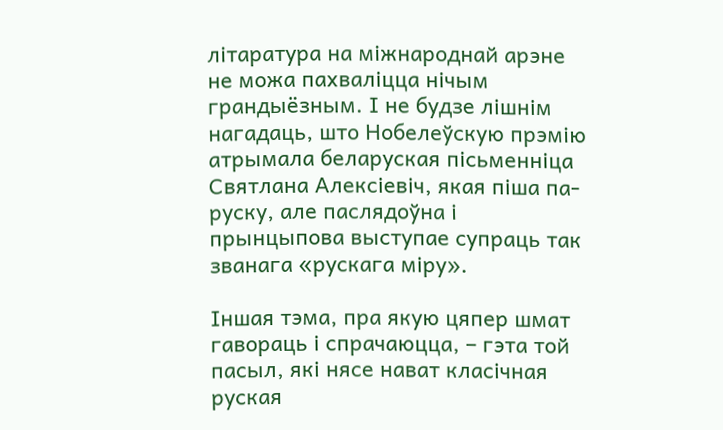літаратура на міжнароднай арэне не можа пахваліцца нічым грандыёзным. І не будзе лішнім нагадаць, што Нобелеўскую прэмію атрымала беларуская пісьменніца Святлана Алексіевіч, якая піша па-руску, але паслядоўна і прынцыпова выступае супраць так званага «рускага міру».

Іншая тэма, пра якую цяпер шмат гавораць і спрачаюцца, – гэта той пасыл, які нясе нават класічная руская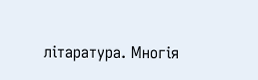літаратура. Многія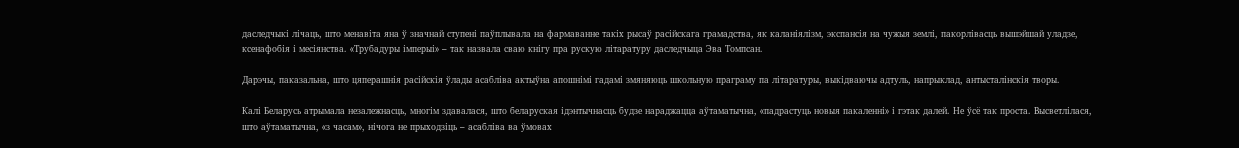даследчыкі лічаць, што менавіта яна ў значнай ступені паўплывала на фармаванне такіх рысаў расійскага грамадства, як каланіялізм, экспансія на чужыя землі, пакорлівасць вышэйшай уладзе, ксенафобія і месіянства. «Трубадуры імперыі» – так назвала сваю кнігу пра рускую літаратуру даследчыца Эва Томпсан.

Дарэчы, паказальна, што цяперашнія расійскія ўлады асабліва актыўна апошнімі гадамі змяняюць школьную праграму па літаратуры, выкідваючы адтуль, напрыклад, антысталінскія творы.

Калі Беларусь атрымала незалежнасць, многім здавалася, што беларуская ідэнтычнасць будзе нараджацца аўтаматычна, «падрастуць новыя пакаленні» і гэтак далей. Не ўсё так проста. Высветлілася, што аўтаматычна, «з часам», нічога не прыходзіць – асабліва ва ўмовах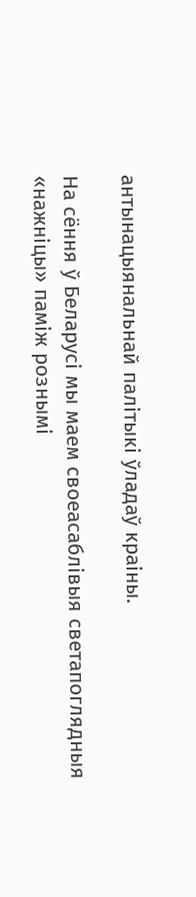антынацыянальнай палітыкі ўладаў краіны.

На сёння ў Беларусі мы маем своеасаблівыя светапоглядныя «нажніцы» паміж рознымі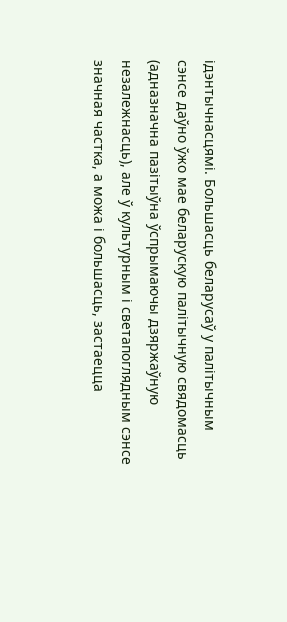ідэнтычнасцямі. Большасць беларусаў у палітычным сэнсе даўно ўжо мае беларускую палітычную свядомасць (адназначна пазітыўна ўспрымаючы дзяржаўную незалежнасць), але ў культурным і светапоглядным сэнсе значная частка, а можа і большасць, застаецца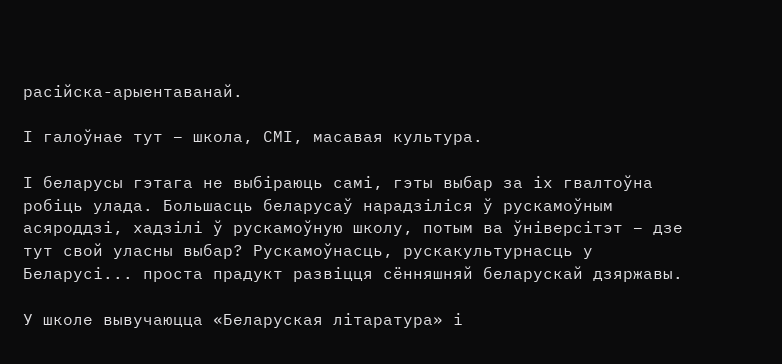расійска-арыентаванай.

І галоўнае тут – школа, СМІ, масавая культура.

І беларусы гэтага не выбіраюць самі, гэты выбар за іх гвалтоўна робіць улада. Большасць беларусаў нарадзіліся ў рускамоўным асяроддзі, хадзілі ў рускамоўную школу, потым ва ўніверсітэт – дзе тут свой уласны выбар? Рускамоўнасць, рускакультурнасць у Беларусі... проста прадукт развіцця сённяшняй беларускай дзяржавы.

У школе вывучаюцца «Беларуская літаратура» і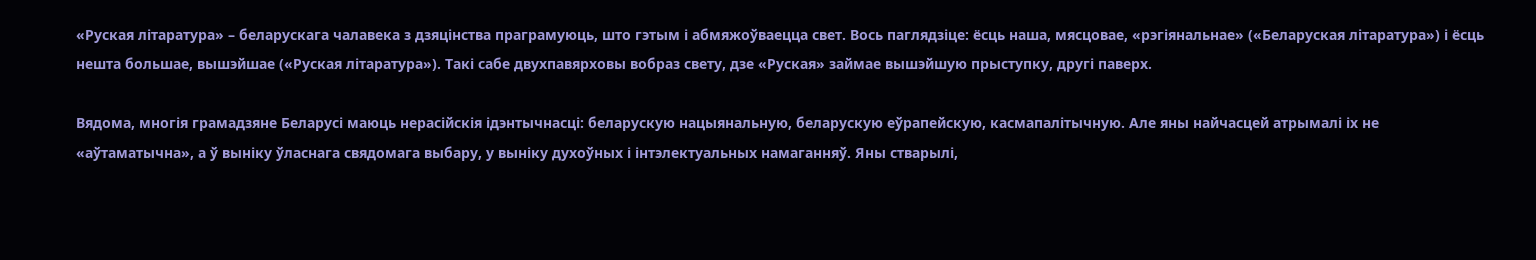«Руская літаратура» – беларускага чалавека з дзяцінства праграмуюць, што гэтым і абмяжоўваецца свет. Вось паглядзіце: ёсць наша, мясцовае, «рэгіянальнае» («Беларуская літаратура») і ёсць нешта большае, вышэйшае («Руская літаратура»). Такі сабе двухпавярховы вобраз свету, дзе «Руская» займае вышэйшую прыступку, другі паверх.

Вядома, многія грамадзяне Беларусі маюць нерасійскія ідэнтычнасці: беларускую нацыянальную, беларускую еўрапейскую, касмапалітычную. Але яны найчасцей атрымалі іх не «аўтаматычна», а ў выніку ўласнага свядомага выбару, у выніку духоўных і інтэлектуальных намаганняў. Яны стварылі,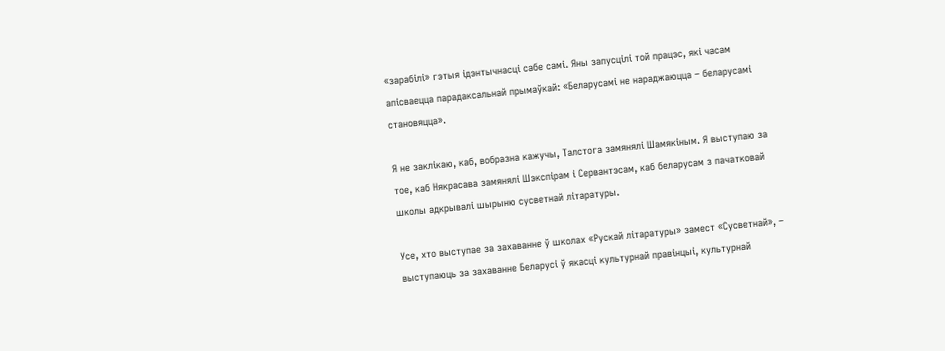«зарабілі» гэтыя ідэнтычнасці сабе самі. Яны запусцілі той працэс, які часам апісваецца парадаксальнай прымаўкай: «Беларусамі не нараджаюцца – беларусамі становяцца».

Я не заклікаю, каб, вобразна кажучы, Талстога замянялі Шамякіным. Я выступаю за тое, каб Някрасава замянялі Шэкспірам і Сервантэсам, каб беларусам з пачатковай школы адкрывалі шырыню сусветнай літаратуры.

Усе, хто выступае за захаванне ў школах «Рускай літаратуры» замест «Сусветнай», – выступаюць за захаванне Беларусі ў якасці культурнай правінцыі, культурнай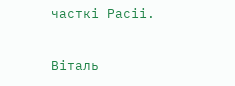часткі Расіі.

Віталь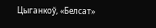Цыганкоў, «Белсат»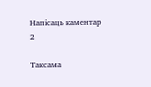Напісаць каментар 2

Таксама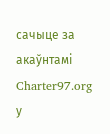сачыце за акаўнтамі Charter97.org у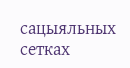сацыяльных сетках